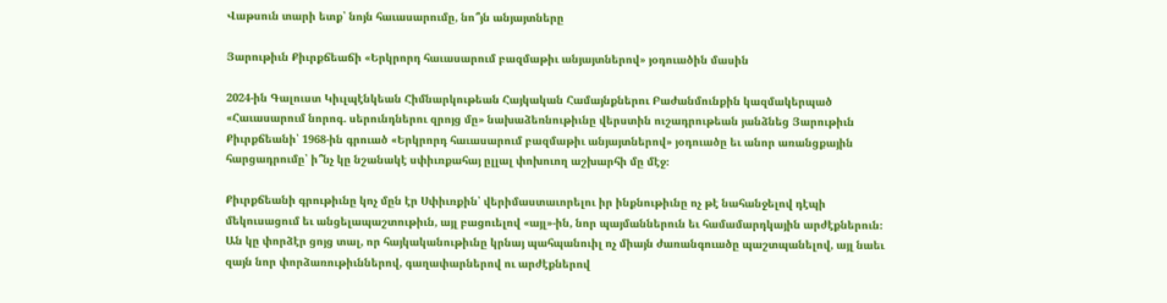Վաթսուն տարի ետք՝ նոյն հաւասարումը, նո՞յն անյայտները

Յարութիւն Քիւրքճեաճի «Երկրորդ հաւասարում բազմաթիւ անյայտներով» յօդուածին մասին

2024-ին Գալուստ Կիւլպէնկեան Հիմնարկութեան Հայկական Համայնքներու Բաժանմունքին կազմակերպած «Հաւասարում նորոգ. սերունդներու զրոյց մը» նախաձեռնութիւնը վերստին ուշադրութեան յանձնեց Յարութիւն Քիւրքճեանի՝ 1968-ին գրուած «Երկրորդ հաւասարում բազմաթիւ անյայտներով» յօդուածը եւ անոր առանցքային հարցադրումը՝ ի՞նչ կը նշանակէ սփիւռքահայ ըլլալ փոխուող աշխարհի մը մէջ։

Քիւրքճեանի գրութիւնը կոչ մըն էր Սփիւռքին՝ վերիմաստաւորելու իր ինքնութիւնը ոչ թէ նահանջելով դէպի մեկուսացում եւ անցելապաշտութիւն, այլ բացուելով «այլ»-ին, նոր պայմաններուն եւ համամարդկային արժէքներուն։ Ան կը փորձէր ցոյց տալ, որ հայկականութիւնը կրնայ պահպանուիլ ոչ միայն ժառանգուածը պաշտպանելով, այլ նաեւ զայն նոր փորձառութիւններով, գաղափարներով ու արժէքներով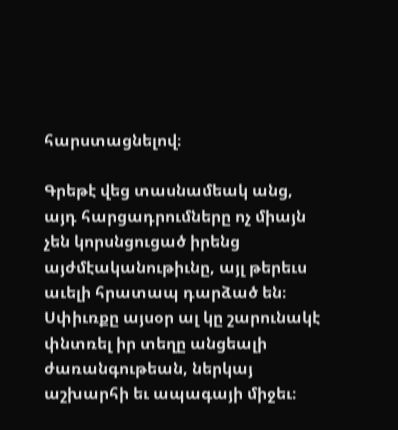հարստացնելով։

Գրեթէ վեց տասնամեակ անց, այդ հարցադրումները ոչ միայն չեն կորսնցուցած իրենց այժմէականութիւնը, այլ թերեւս աւելի հրատապ դարձած են։ Սփիւռքը այսօր ալ կը շարունակէ փնտռել իր տեղը անցեալի ժառանգութեան, ներկայ աշխարհի եւ ապագայի միջեւ։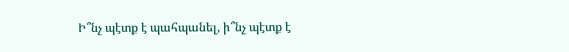Ի՞նչ պէտք է պահպանել, ի՞նչ պէտք է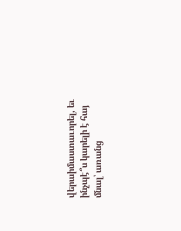վերաիմաստաւորել, եւ ինչպէ՞ս կարելի է հայ մնալ՝ առանց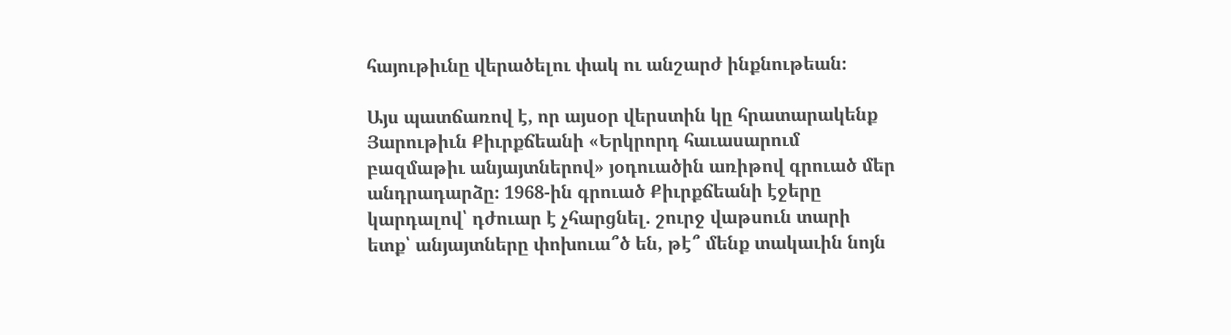հայութիւնը վերածելու փակ ու անշարժ ինքնութեան։

Այս պատճառով է, որ այսօր վերստին կը հրատարակենք Յարութիւն Քիւրքճեանի «Երկրորդ հաւասարում բազմաթիւ անյայտներով» յօդուածին առիթով գրուած մեր անդրադարձը։ 1968-ին գրուած Քիւրքճեանի էջերը կարդալով՝ դժուար է չհարցնել. շուրջ վաթսուն տարի ետք՝ անյայտները փոխուա՞ծ են, թէ՞ մենք տակաւին նոյն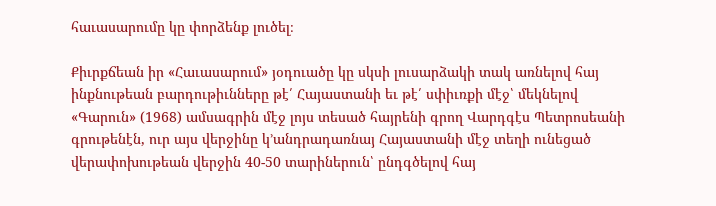հաւասարումը կը փորձենք լուծել։

Քիւրքճեան իր «Հաւասարում» յօդուածը կը սկսի լուսարձակի տակ առնելով հայ ինքնութեան բարդութիւնները թէ՛ Հայաստանի եւ թէ՛ սփիւռքի մէջ՝ մեկնելով «Գարուն» (1968) ամսագրին մէջ լոյս տեսած հայրենի գրող Վարդգէս Պետրոսեանի գրութենէն, ուր այս վերջինը կ’անդրադառնայ Հայաստանի մէջ տեղի ունեցած վերափոխութեան վերջին 40-50 տարիներուն՝ ընդգծելով հայ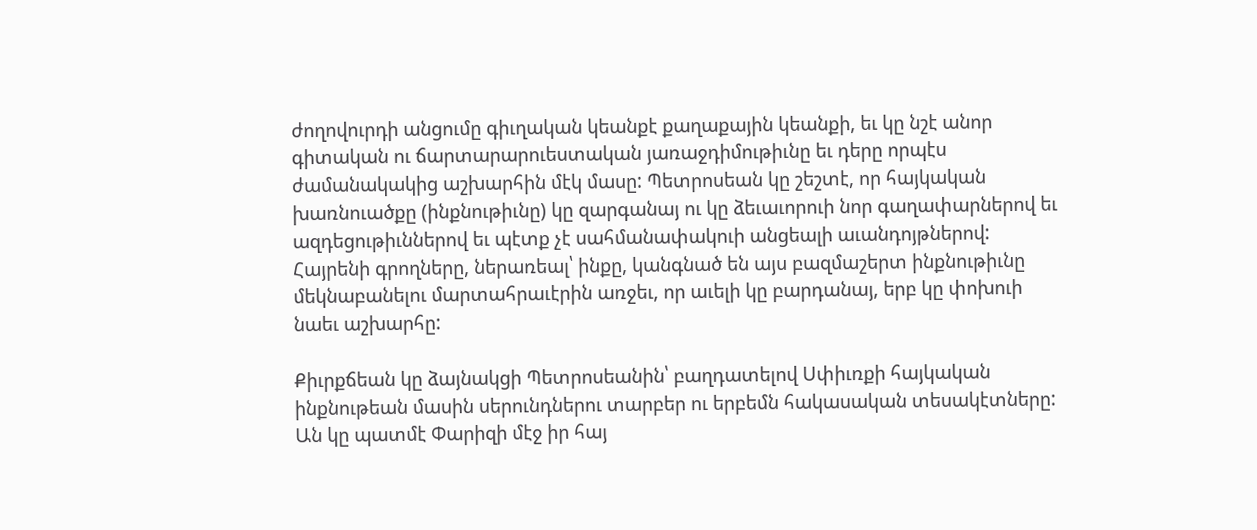ժողովուրդի անցումը գիւղական կեանքէ քաղաքային կեանքի, եւ կը նշէ անոր գիտական ու ճարտարարուեստական յառաջդիմութիւնը եւ դերը որպէս ժամանակակից աշխարհին մէկ մասը: Պետրոսեան կը շեշտէ, որ հայկական խառնուածքը (ինքնութիւնը) կը զարգանայ ու կը ձեւաւորուի նոր գաղափարներով եւ ազդեցութիւններով եւ պէտք չէ սահմանափակուի անցեալի աւանդոյթներով: Հայրենի գրողները, ներառեալ՝ ինքը, կանգնած են այս բազմաշերտ ինքնութիւնը մեկնաբանելու մարտահրաւէրին առջեւ, որ աւելի կը բարդանայ, երբ կը փոխուի նաեւ աշխարհը:

Քիւրքճեան կը ձայնակցի Պետրոսեանին՝ բաղդատելով Սփիւռքի հայկական ինքնութեան մասին սերունդներու տարբեր ու երբեմն հակասական տեսակէտները: Ան կը պատմէ Փարիզի մէջ իր հայ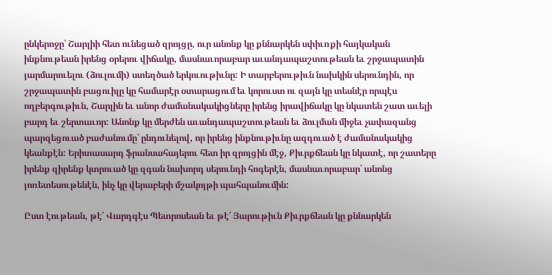ընկերոջը՝ Շարլիի հետ ունեցած զրոյցը, ուր անոնք կը քննարկեն սփիւռքի հայկական ինքնութեան իրենց օրերու վիճակը, մասնաւորաբար աւանդապաշտութեան եւ շրջապատին յարմարուելու (ձուլումի) ստեղծած երկուութիւնը: Ի տարբերութիւն նախկին սերունդին, որ շրջապատին բացուիլը կը համարէր օտարացում եւ կորուստ ու զայն կը տեսնէր որպէս ողբերգութիւն, Շարլին եւ անոր ժամանակակիցները իրենց իրավիճակը կը նկատեն շատ աւելի բարդ եւ շերտաւոր: Անոնք կը մերժեն աւանդապաշտութեան եւ ձուլման միջեւ չափազանց պարզեցուած բաժանումը՝ ընդունելով, որ իրենց ինքնութիւնը ազդուած է ժամանակակից կեանքէն: Երիտասարդ ֆրանսահայերու հետ իր զրոյցին մէջ, Քիւրքճեան կը նկատէ, որ շատերը իրենք զիրենք կտրուած կը զգան նախորդ սերունդի հոգերէն, մասնաւորաբար՝ անոնց յոռետեսութենէն, ինչ կը վերաբերի մշակոյթի պահպանումին:

Ըստ էութեան, թէ՛ Վարդգէս Պետրոսեան եւ թէ՛ Յարութիւն Քիւրքճեան կը քննարկեն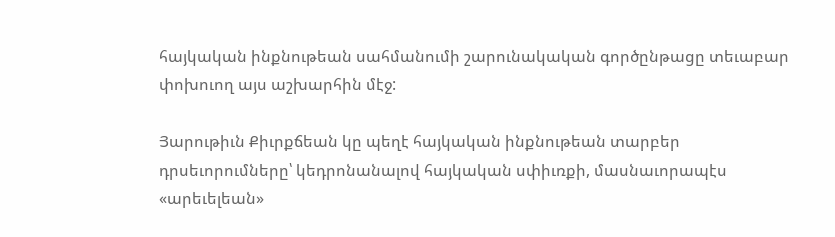հայկական ինքնութեան սահմանումի շարունակական գործընթացը տեւաբար փոխուող այս աշխարհին մէջ:

Յարութիւն Քիւրքճեան կը պեղէ հայկական ինքնութեան տարբեր դրսեւորումները՝ կեդրոնանալով հայկական սփիւռքի, մասնաւորապէս «արեւելեան»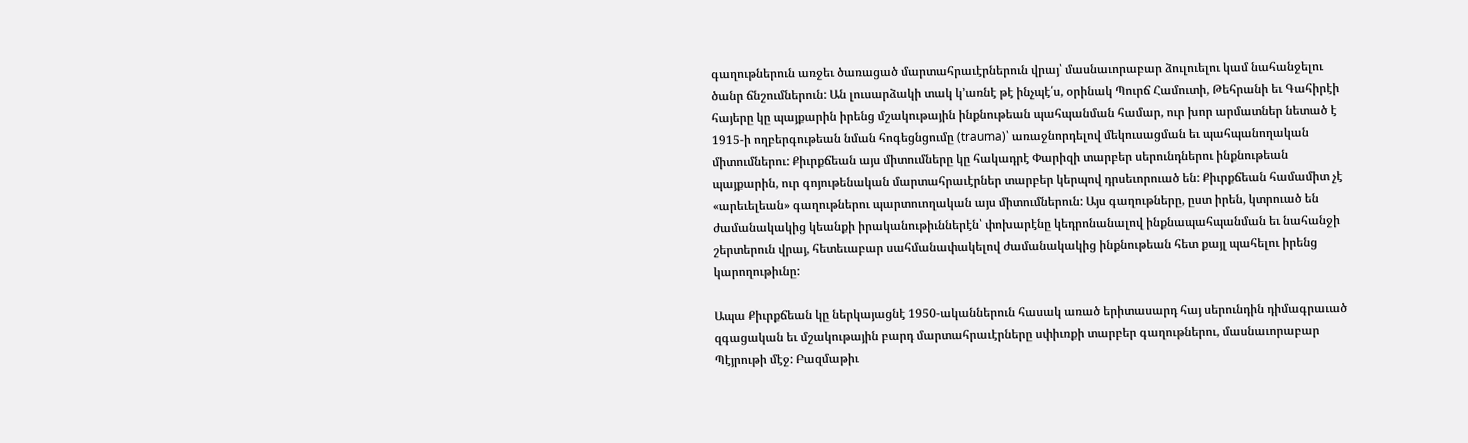գաղութներուն առջեւ ծառացած մարտահրաւէրներուն վրայ՝ մասնաւորաբար ձուլուելու կամ նահանջելու ծանր ճնշումներուն: Ան լուսարձակի տակ կ’առնէ թէ ինչպէ՛ս, օրինակ Պուրճ Համուտի, Թեհրանի եւ Գահիրէի հայերը կը պայքարին իրենց մշակութային ինքնութեան պահպանման համար, ուր խոր արմատներ նետած է 1915-ի ողբերգութեան նման հոգեցնցումը (trauma)՝ առաջնորդելով մեկուսացման եւ պահպանողական միտումներու: Քիւրքճեան այս միտումները կը հակադրէ Փարիզի տարբեր սերունդներու ինքնութեան պայքարին, ուր գոյութենական մարտահրաւէրներ տարբեր կերպով դրսեւորուած են: Քիւրքճեան համամիտ չէ «արեւելեան» գաղութներու պարտուողական այս միտումներուն: Այս գաղութները, ըստ իրեն, կտրուած են ժամանակակից կեանքի իրականութիւններէն՝ փոխարէնը կեդրոնանալով ինքնապահպանման եւ նահանջի շերտերուն վրայ, հետեւաբար սահմանափակելով ժամանակակից ինքնութեան հետ քայլ պահելու իրենց կարողութիւնը:

Ապա Քիւրքճեան կը ներկայացնէ 1950-ականներուն հասակ առած երիտասարդ հայ սերունդին դիմագրաւած զգացական եւ մշակութային բարդ մարտահրաւէրները սփիւռքի տարբեր գաղութներու, մասնաւորաբար Պէյրութի մէջ: Բազմաթիւ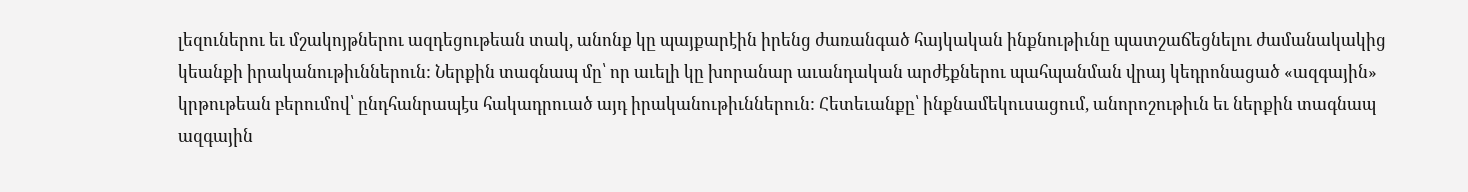լեզուներու եւ մշակոյթներու ազդեցութեան տակ, անոնք կը պայքարէին իրենց ժառանգած հայկական ինքնութիւնը պատշաճեցնելու ժամանակակից կեանքի իրականութիւններուն: Ներքին տագնապ մը՝ որ աւելի կը խորանար աւանդական արժէքներու պահպանման վրայ կեդրոնացած «ազգային» կրթութեան բերումով՝ ընդհանրապէս հակադրուած այդ իրականութիւններուն: Հետեւանքը՝ ինքնամեկուսացում, անորոշութիւն եւ ներքին տագնապ ազգային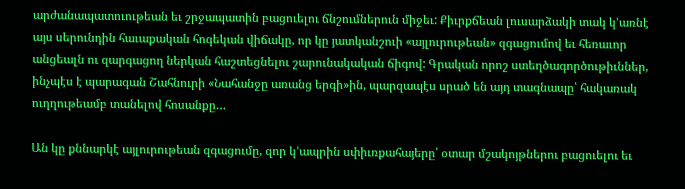արժանապատուութեան եւ շրջապատին բացուելու ճնշումներուն միջեւ: Քիւրքճեան լուսարձակի տակ կ’առնէ այս սերունդին հաւաքական հոգեկան վիճակը, որ կը յատկանշուի «այլուրութեան» զգացումով եւ հեռաւոր անցեալն ու զարգացող ներկան հաշտեցնելու շարունակական ճիգով: Գրական որոշ ստեղծագործութիւններ, ինչպէս է պարագան Շահնուրի «Նահանջը առանց երգի»ին, պարզապէս սրած են այդ տագնապը՝ հակառակ ուղղութեամբ տանելով հոսանքը…

Ան կը քննարկէ այլուրութեան զգացումը, զոր կ’ապրին սփիւռքահայերը՝ օտար մշակոյթներու բացուելու եւ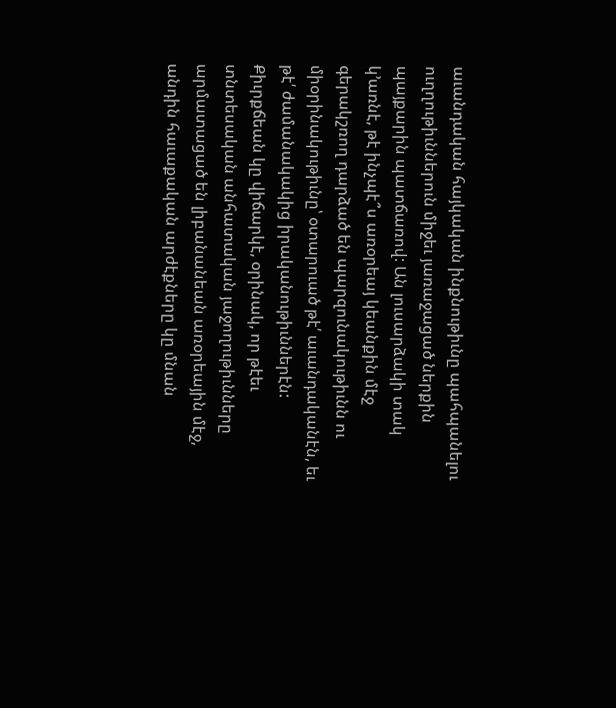աւանդական հայկական ինքնութիւնը պահպանելու ուղղութիւններուն միջեւ յառաջացած ներքին պայքարին պատճառով: Ան լուսարձակի տակ կ’առնէ, թէ ինչպէ՞ս առօրեայ կեանքին մէջ գերակշռող դարձած են պարզունակութիւնն ու միօրինակութիւնը՝ օտարուած թէ՛ աւանդականէն, եւ թէ՛ ժամանակակից իրականութիւններէն: Քիւրքճեան կը վիճարկէ, օրինակ, որ թէեւ տնտեսական անհատական յաջողութիւնները արմատացած են լիբանանեան առօրեային մէջ, անդին հաւաքական արժէքները կը մնան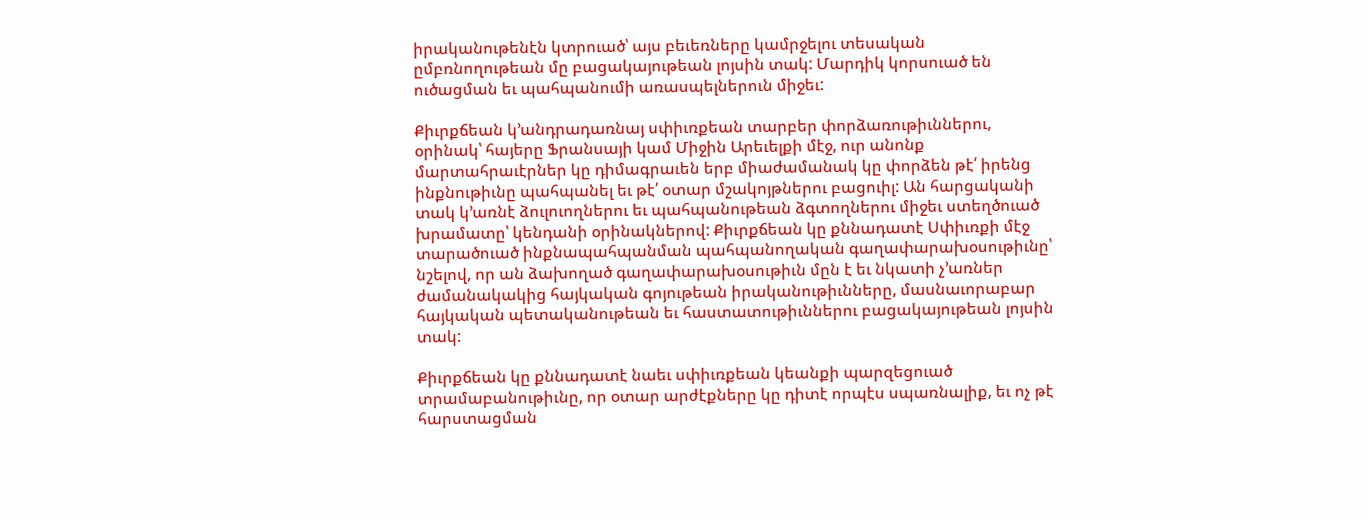իրականութենէն կտրուած՝ այս բեւեռները կամրջելու տեսական ըմբռնողութեան մը բացակայութեան լոյսին տակ: Մարդիկ կորսուած են ուծացման եւ պահպանումի առասպելներուն միջեւ:

Քիւրքճեան կ’անդրադառնայ սփիւռքեան տարբեր փորձառութիւններու, օրինակ՝ հայերը Ֆրանսայի կամ Միջին Արեւելքի մէջ, ուր անոնք մարտահրաւէրներ կը դիմագրաւեն երբ միաժամանակ կը փորձեն թէ՛ իրենց ինքնութիւնը պահպանել եւ թէ՛ օտար մշակոյթներու բացուիլ: Ան հարցականի տակ կ’առնէ ձուլուողներու եւ պահպանութեան ձգտողներու միջեւ ստեղծուած խրամատը՝ կենդանի օրինակներով: Քիւրքճեան կը քննադատէ Սփիւռքի մէջ տարածուած ինքնապահպանման պահպանողական գաղափարախօսութիւնը՝ նշելով, որ ան ձախողած գաղափարախօսութիւն մըն է եւ նկատի չ’առներ ժամանակակից հայկական գոյութեան իրականութիւնները, մասնաւորաբար հայկական պետականութեան եւ հաստատութիւններու բացակայութեան լոյսին տակ:

Քիւրքճեան կը քննադատէ նաեւ սփիւռքեան կեանքի պարզեցուած տրամաբանութիւնը, որ օտար արժէքները կը դիտէ որպէս սպառնալիք, եւ ոչ թէ հարստացման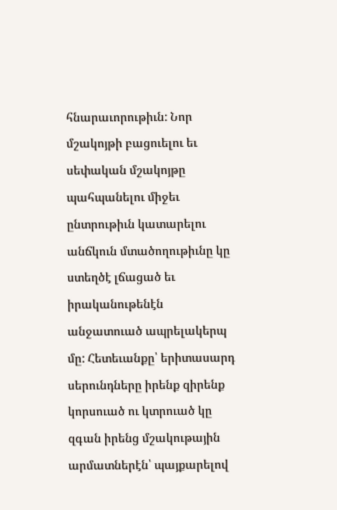հնարաւորութիւն: Նոր մշակոյթի բացուելու եւ սեփական մշակոյթը պահպանելու միջեւ ընտրութիւն կատարելու անճկուն մտածողութիւնը կը ստեղծէ լճացած եւ իրականութենէն անջատուած ապրելակերպ մը: Հետեւանքը՝ երիտասարդ սերունդները իրենք զիրենք կորսուած ու կտրուած կը զգան իրենց մշակութային արմատներէն՝ պայքարելով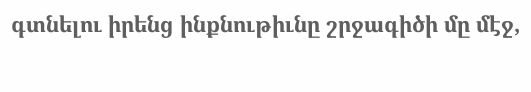գտնելու իրենց ինքնութիւնը շրջագիծի մը մէջ,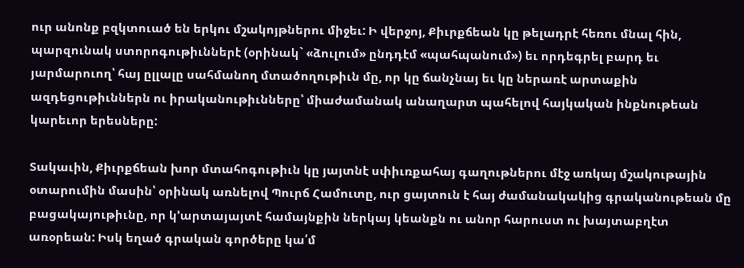ուր անոնք բզկտուած են երկու մշակոյթներու միջեւ: Ի վերջոյ, Քիւրքճեան կը թելադրէ հեռու մնալ հին, պարզունակ ստորոգութիւններէ (օրինակ` «ձուլում» ընդդէմ «պահպանում») եւ որդեգրել բարդ եւ յարմարուող՝ հայ ըլլալը սահմանող մտածողութիւն մը, որ կը ճանչնայ եւ կը ներառէ արտաքին ազդեցութիւններն ու իրականութիւնները՝ միաժամանակ անաղարտ պահելով հայկական ինքնութեան կարեւոր երեսները:

Տակաւին, Քիւրքճեան խոր մտահոգութիւն կը յայտնէ սփիւռքահայ գաղութներու մէջ առկայ մշակութային օտարումին մասին՝ օրինակ առնելով Պուրճ Համուտը, ուր ցայտուն է հայ ժամանակակից գրականութեան մը բացակայութիւնը, որ կ’արտայայտէ համայնքին ներկայ կեանքն ու անոր հարուստ ու խայտաբղէտ առօրեան: Իսկ եղած գրական գործերը կա՛մ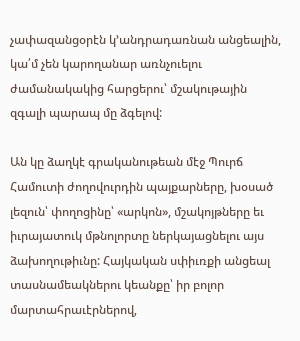չափազանցօրէն կ’անդրադառնան անցեալին, կա՛մ չեն կարողանար առնչուելու ժամանակակից հարցերու՝ մշակութային զգալի պարապ մը ձգելով:

Ան կը ձաղկէ գրականութեան մէջ Պուրճ Համուտի ժողովուրդին պայքարները, խօսած լեզուն՝ փողոցինը՝ «արկոն», մշակոյթները եւ իւրայատուկ մթնոլորտը ներկայացնելու այս ձախողութիւնը: Հայկական սփիւռքի անցեալ տասնամեակներու կեանքը՝ իր բոլոր մարտահրաւէրներով,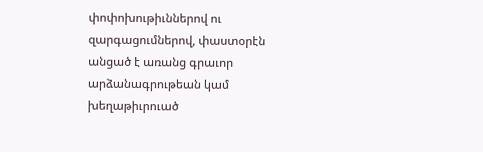փոփոխութիւններով ու զարգացումներով, փաստօրէն անցած է առանց գրաւոր արձանագրութեան կամ խեղաթիւրուած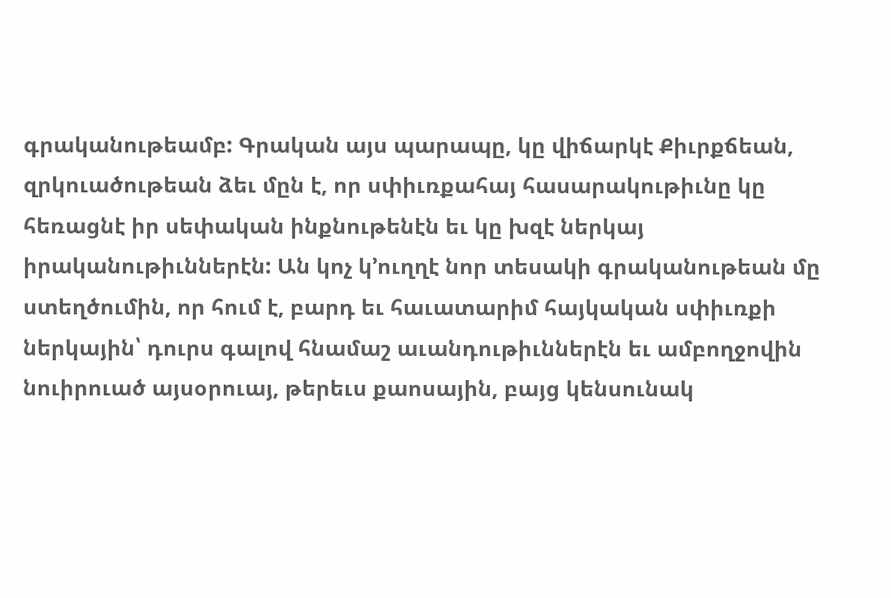գրականութեամբ: Գրական այս պարապը, կը վիճարկէ Քիւրքճեան, զրկուածութեան ձեւ մըն է, որ սփիւռքահայ հասարակութիւնը կը հեռացնէ իր սեփական ինքնութենէն եւ կը խզէ ներկայ իրականութիւններէն: Ան կոչ կ’ուղղէ նոր տեսակի գրականութեան մը ստեղծումին, որ հում է, բարդ եւ հաւատարիմ հայկական սփիւռքի ներկային՝ դուրս գալով հնամաշ աւանդութիւններէն եւ ամբողջովին նուիրուած այսօրուայ, թերեւս քաոսային, բայց կենսունակ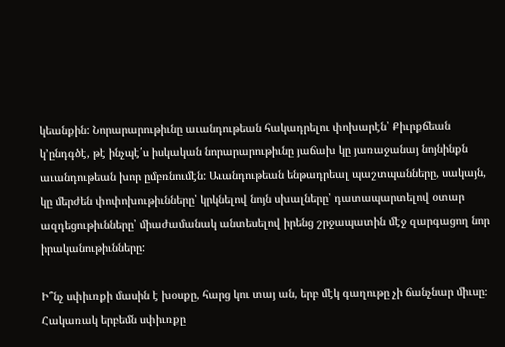կեանքին: Նորարարութիւնը աւանդութեան հակադրելու փոխարէն՝ Քիւրքճեան կ’ընդգծէ, թէ ինչպէ՛ս իսկական նորարարութիւնը յաճախ կը յառաջանայ նոյնինքն աւանդութեան խոր ըմբռնումէն: Աւանդութեան ենթադրեալ պաշտպանները, սակայն, կը մերժեն փոփոխութիւնները՝ կրկնելով նոյն սխալները՝ դատապարտելով օտար ազդեցութիւնները՝ միաժամանակ անտեսելով իրենց շրջապատին մէջ զարգացող նոր իրականութիւնները:

Ի՞նչ սփիւռքի մասին է խօսքը, հարց կու տայ ան, երբ մէկ գաղութը չի ճանչնար միւսը։ Հակառակ երբեմն սփիւռքը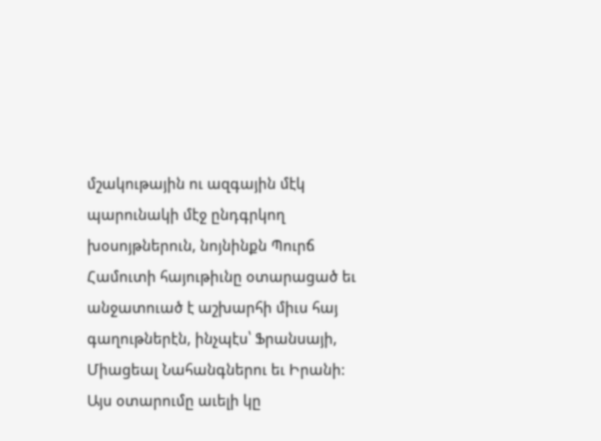մշակութային ու ազգային մէկ պարունակի մէջ ընդգրկող խօսոյթներուն, նոյնինքն Պուրճ Համուտի հայութիւնը օտարացած եւ անջատուած է աշխարհի միւս հայ գաղութներէն, ինչպէս՝ Ֆրանսայի, Միացեալ Նահանգներու եւ Իրանի: Այս օտարումը աւելի կը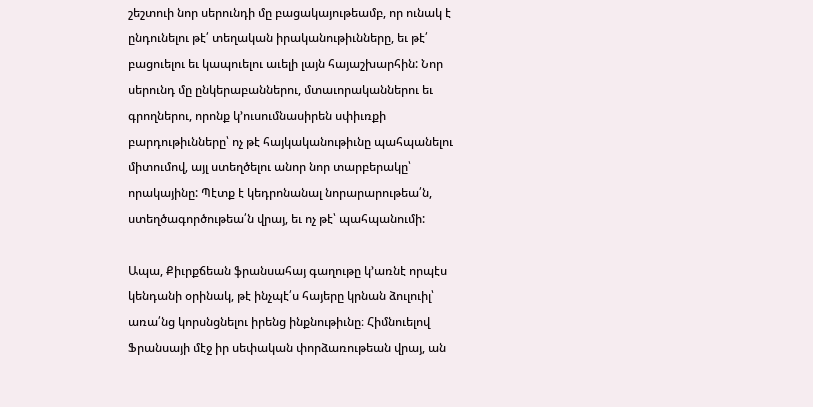շեշտուի նոր սերունդի մը բացակայութեամբ, որ ունակ է ընդունելու թէ՛ տեղական իրականութիւնները, եւ թէ՛ բացուելու եւ կապուելու աւելի լայն հայաշխարհին: Նոր սերունդ մը ընկերաբաններու, մտաւորականներու եւ գրողներու, որոնք կ’ուսումնասիրեն սփիւռքի բարդութիւնները՝ ոչ թէ հայկականութիւնը պահպանելու միտումով, այլ ստեղծելու անոր նոր տարբերակը՝ որակայինը: Պէտք է կեդրոնանալ նորարարութեա՛ն, ստեղծագործութեա՛ն վրայ, եւ ոչ թէ՝ պահպանումի:

Ապա, Քիւրքճեան ֆրանսահայ գաղութը կ’առնէ որպէս կենդանի օրինակ, թէ ինչպէ՛ս հայերը կրնան ձուլուիլ՝ առա՛նց կորսնցնելու իրենց ինքնութիւնը։ Հիմնուելով Ֆրանսայի մէջ իր սեփական փորձառութեան վրայ, ան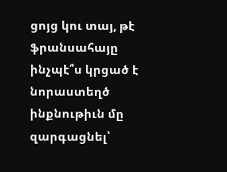ցոյց կու տայ, թէ ֆրանսահայը ինչպէ՞ս կրցած է նորաստեղծ ինքնութիւն մը զարգացնել՝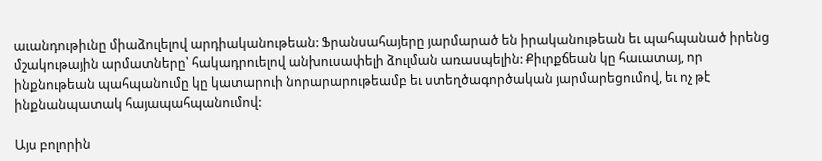աւանդութիւնը միաձուլելով արդիականութեան: Ֆրանսահայերը յարմարած են իրականութեան եւ պահպանած իրենց մշակութային արմատները՝ հակադրուելով անխուսափելի ձուլման առասպելին: Քիւրքճեան կը հաւատայ, որ ինքնութեան պահպանումը կը կատարուի նորարարութեամբ եւ ստեղծագործական յարմարեցումով, եւ ոչ թէ ինքնանպատակ հայապահպանումով:

Այս բոլորին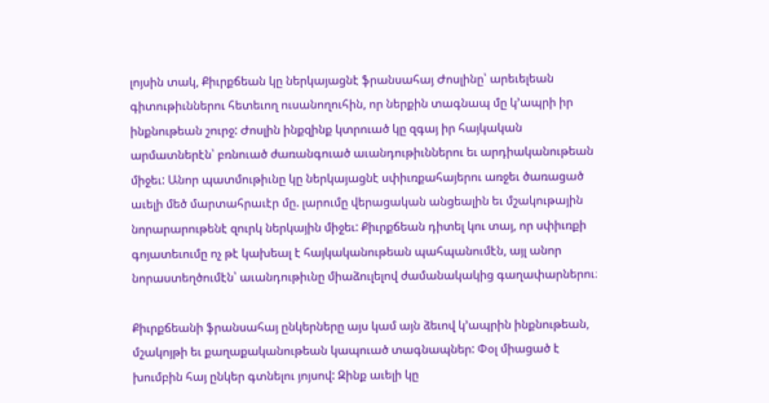լոյսին տակ, Քիւրքճեան կը ներկայացնէ ֆրանսահայ Ժոսլինը՝ արեւելեան գիտութիւններու հետեւող ուսանողուհին, որ ներքին տագնապ մը կ’ապրի իր ինքնութեան շուրջ: Ժոսլին ինքզինք կտրուած կը զգայ իր հայկական արմատներէն՝ բռնուած ժառանգուած աւանդութիւններու եւ արդիականութեան միջեւ: Անոր պատմութիւնը կը ներկայացնէ սփիւռքահայերու առջեւ ծառացած աւելի մեծ մարտահրաւէր մը. լարումը վերացական անցեալին եւ մշակութային նորարարութենէ զուրկ ներկային միջեւ: Քիւրքճեան դիտել կու տայ, որ սփիւռքի գոյատեւումը ոչ թէ կախեալ է հայկականութեան պահպանումէն, այլ անոր նորաստեղծումէն՝ աւանդութիւնը միաձուլելով ժամանակակից գաղափարներու։

Քիւրքճեանի ֆրանսահայ ընկերները այս կամ այն ձեւով կ’ապրին ինքնութեան, մշակոյթի եւ քաղաքականութեան կապուած տագնապներ: Փօլ միացած է խումբին հայ ընկեր գտնելու յոյսով: Զինք աւելի կը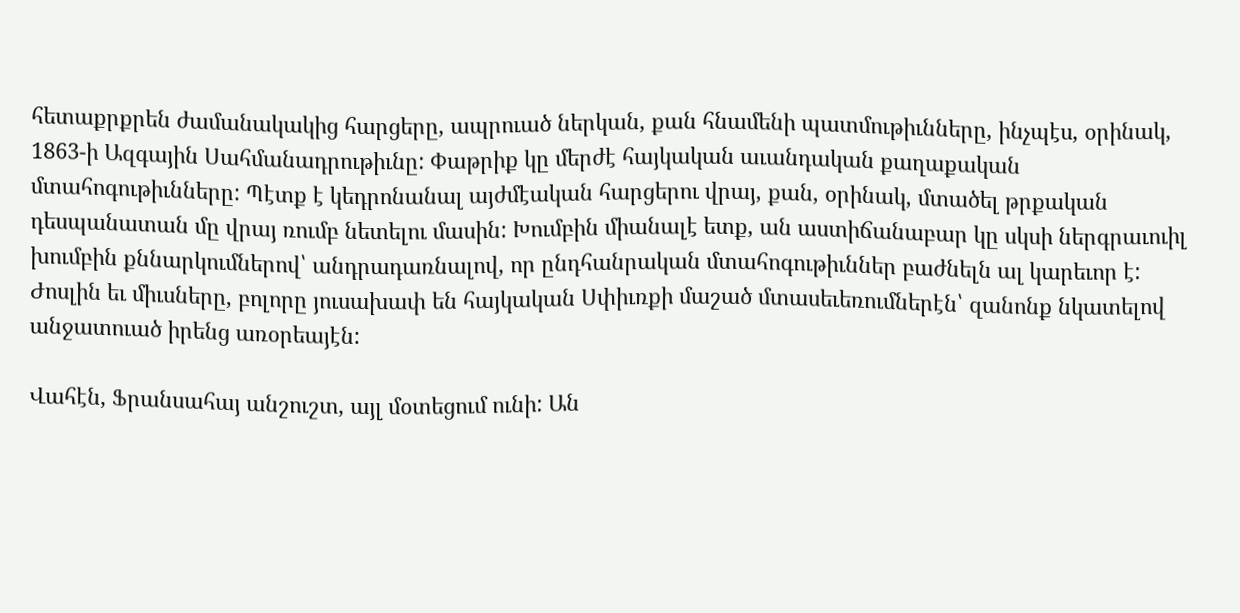հետաքրքրեն ժամանակակից հարցերը, ապրուած ներկան, քան հնամենի պատմութիւնները, ինչպէս, օրինակ, 1863-ի Ազգային Սահմանադրութիւնը: Փաթրիք կը մերժէ հայկական աւանդական քաղաքական մտահոգութիւնները: Պէտք է կեդրոնանալ այժմէական հարցերու վրայ, քան, օրինակ, մտածել թրքական դեսպանատան մը վրայ ռումբ նետելու մասին: Խումբին միանալէ ետք, ան աստիճանաբար կը սկսի ներգրաւուիլ խումբին քննարկումներով՝ անդրադառնալով, որ ընդհանրական մտահոգութիւններ բաժնելն ալ կարեւոր է: Ժոսլին եւ միւսները, բոլորը յուսախափ են հայկական Սփիւռքի մաշած մտասեւեռումներէն՝ զանոնք նկատելով անջատուած իրենց առօրեայէն:

Վահէն, Ֆրանսահայ անշուշտ, այլ մօտեցում ունի: Ան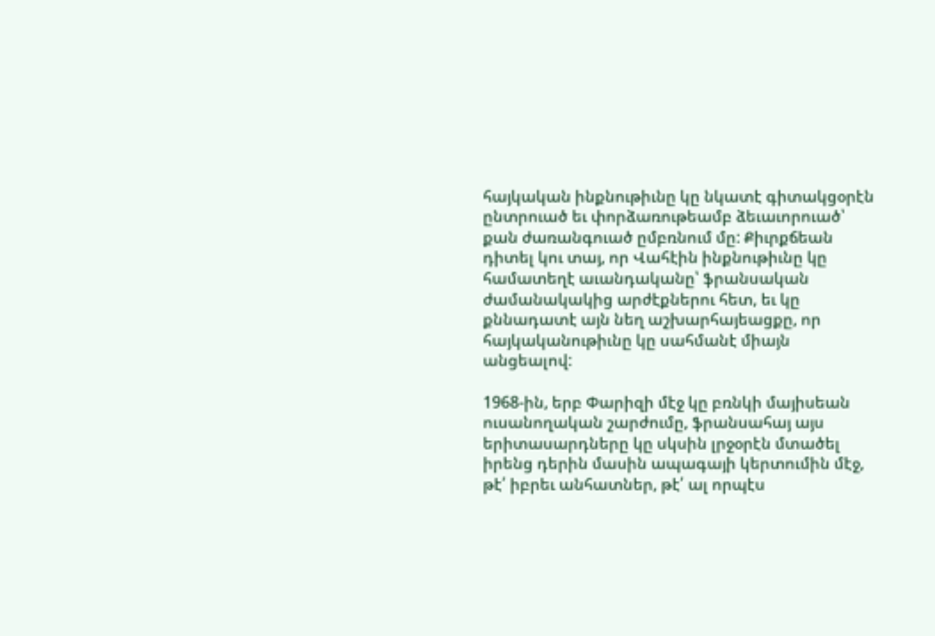հայկական ինքնութիւնը կը նկատէ գիտակցօրէն ընտրուած եւ փորձառութեամբ ձեւաւորուած՝ քան ժառանգուած ըմբռնում մը: Քիւրքճեան դիտել կու տայ, որ Վահէին ինքնութիւնը կը համատեղէ աւանդականը՝ ֆրանսական ժամանակակից արժէքներու հետ, եւ կը քննադատէ այն նեղ աշխարհայեացքը, որ հայկականութիւնը կը սահմանէ միայն անցեալով:

1968-ին, երբ Փարիզի մէջ կը բռնկի մայիսեան ուսանողական շարժումը, ֆրանսահայ այս երիտասարդները կը սկսին լրջօրէն մտածել իրենց դերին մասին ապագայի կերտումին մէջ, թէ՛ իբրեւ անհատներ, թէ՛ ալ որպէս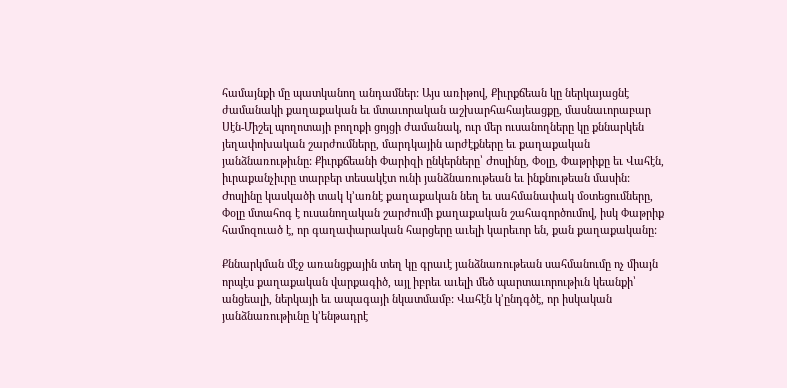համայնքի մը պատկանող անդամներ: Այս առիթով, Քիւրքճեան կը ներկայացնէ ժամանակի քաղաքական եւ մտաւորական աշխարհահայեացքը, մասնաւորաբար Սէն-Միշել պողոտայի բողոքի ցոյցի ժամանակ, ուր մեր ուսանողները կը քննարկեն յեղափոխական շարժումները, մարդկային արժէքները եւ քաղաքական յանձնառութիւնը: Քիւրքճեանի Փարիզի ընկերները՝ Ժոսլինը, Փօլը, Փաթրիքը եւ Վահէն, իւրաքանչիւրը տարբեր տեսակէտ ունի յանձնառութեան եւ ինքնութեան մասին: Ժոսլինը կասկածի տակ կ’առնէ քաղաքական նեղ եւ սահմանափակ մօտեցումները, Փօլը մտահոգ է ուսանողական շարժումի քաղաքական շահագործումով, իսկ Փաթրիք համոզուած է, որ գաղափարական հարցերը աւելի կարեւոր են, քան քաղաքականը:

Քննարկման մէջ առանցքային տեղ կը գրաւէ յանձնառութեան սահմանումը ոչ միայն որպէս քաղաքական վարքագիծ, այլ իբրեւ աւելի մեծ պարտաւորութիւն կեանքի՝ անցեալի, ներկայի եւ ապագայի նկատմամբ: Վահէն կ’ընդգծէ, որ իսկական յանձնառութիւնը կ’ենթադրէ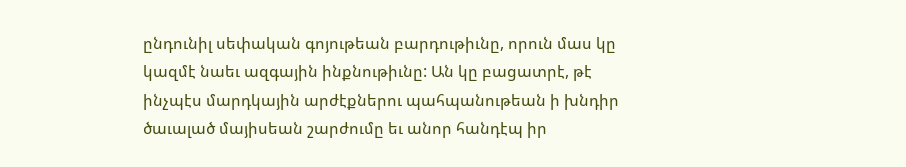ընդունիլ սեփական գոյութեան բարդութիւնը, որուն մաս կը կազմէ նաեւ ազգային ինքնութիւնը: Ան կը բացատրէ, թէ ինչպէս մարդկային արժէքներու պահպանութեան ի խնդիր ծաւալած մայիսեան շարժումը եւ անոր հանդէպ իր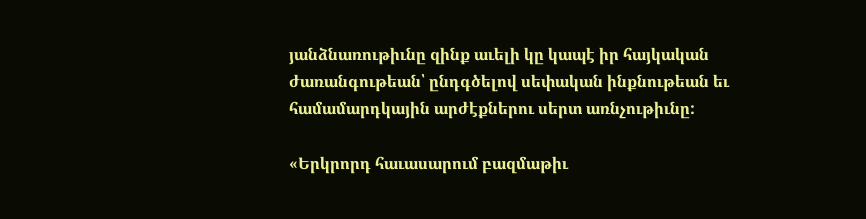յանձնառութիւնը զինք աւելի կը կապէ իր հայկական ժառանգութեան՝ ընդգծելով սեփական ինքնութեան եւ համամարդկային արժէքներու սերտ առնչութիւնը:

«Երկրորդ հաւասարում բազմաթիւ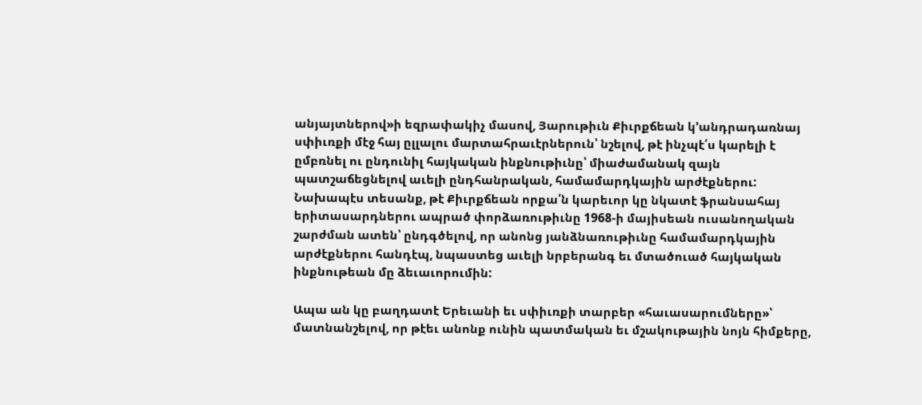անյայտներով»ի եզրափակիչ մասով, Յարութիւն Քիւրքճեան կ’անդրադառնայ սփիւռքի մէջ հայ ըլլալու մարտահրաւէրներուն՝ նշելով, թէ ինչպէ՛ս կարելի է ըմբռնել ու ընդունիլ հայկական ինքնութիւնը՝ միաժամանակ զայն պատշաճեցնելով աւելի ընդհանրական, համամարդկային արժէքներու: Նախապէս տեսանք, թէ Քիւրքճեան որքա՛ն կարեւոր կը նկատէ ֆրանսահայ երիտասարդներու ապրած փորձառութիւնը 1968-ի մայիսեան ուսանողական շարժման ատեն՝ ընդգծելով, որ անոնց յանձնառութիւնը համամարդկային արժէքներու հանդէպ, նպաստեց աւելի նրբերանգ եւ մտածուած հայկական ինքնութեան մը ձեւաւորումին:

Ապա ան կը բաղդատէ Երեւանի եւ սփիւռքի տարբեր «հաւասարումները»՝ մատնանշելով, որ թէեւ անոնք ունին պատմական եւ մշակութային նոյն հիմքերը,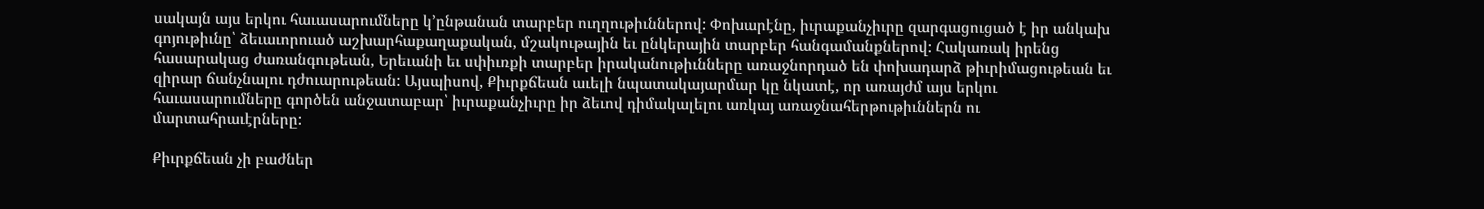սակայն այս երկու հաւասարումները կ’ընթանան տարբեր ուղղութիւններով: Փոխարէնը, իւրաքանչիւրը զարգացուցած է իր անկախ գոյութիւնը՝ ձեւաւորուած աշխարհաքաղաքական, մշակութային եւ ընկերային տարբեր հանգամանքներով: Հակառակ իրենց հասարակաց ժառանգութեան, Երեւանի եւ սփիւռքի տարբեր իրականութիւնները առաջնորդած են փոխադարձ թիւրիմացութեան եւ զիրար ճանչնալու դժուարութեան: Այսպիսով, Քիւրքճեան աւելի նպատակայարմար կը նկատէ, որ առայժմ այս երկու հաւասարումները գործեն անջատաբար՝ իւրաքանչիւրը իր ձեւով դիմակալելու առկայ առաջնահերթութիւններն ու մարտահրաւէրները:

Քիւրքճեան չի բաժներ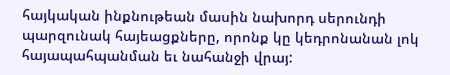հայկական ինքնութեան մասին նախորդ սերունդի պարզունակ հայեացքները, որոնք կը կեդրոնանան լոկ հայապահպանման եւ նահանջի վրայ: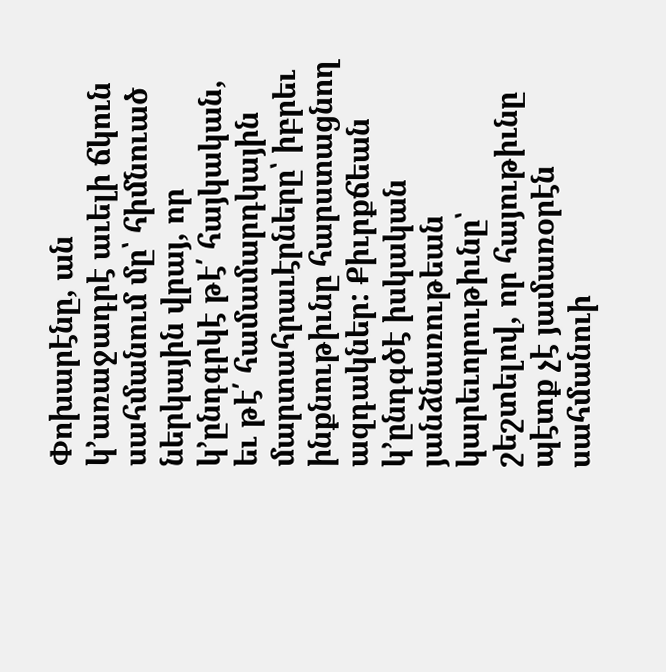Փոխարէնը, ան կ’առաջադրէ աւելի ճկուն սահմանում մը՝ հիմնուած ներկային վրայ, որ կ’ընդգրկէ թէ՛ հայկական, եւ թէ՛ համամարդկային մարտահրաւէրները՝ իբրեւ ինքնութիւնը հարստացնող ազդակներ: Քիւրքճեան կ’ընդգծէ իսկական յանձնառութեան կարեւորութիւնը՝ շեշտելով, որ հայութիւնը պէտք չէ յամառօրէն սահմանուի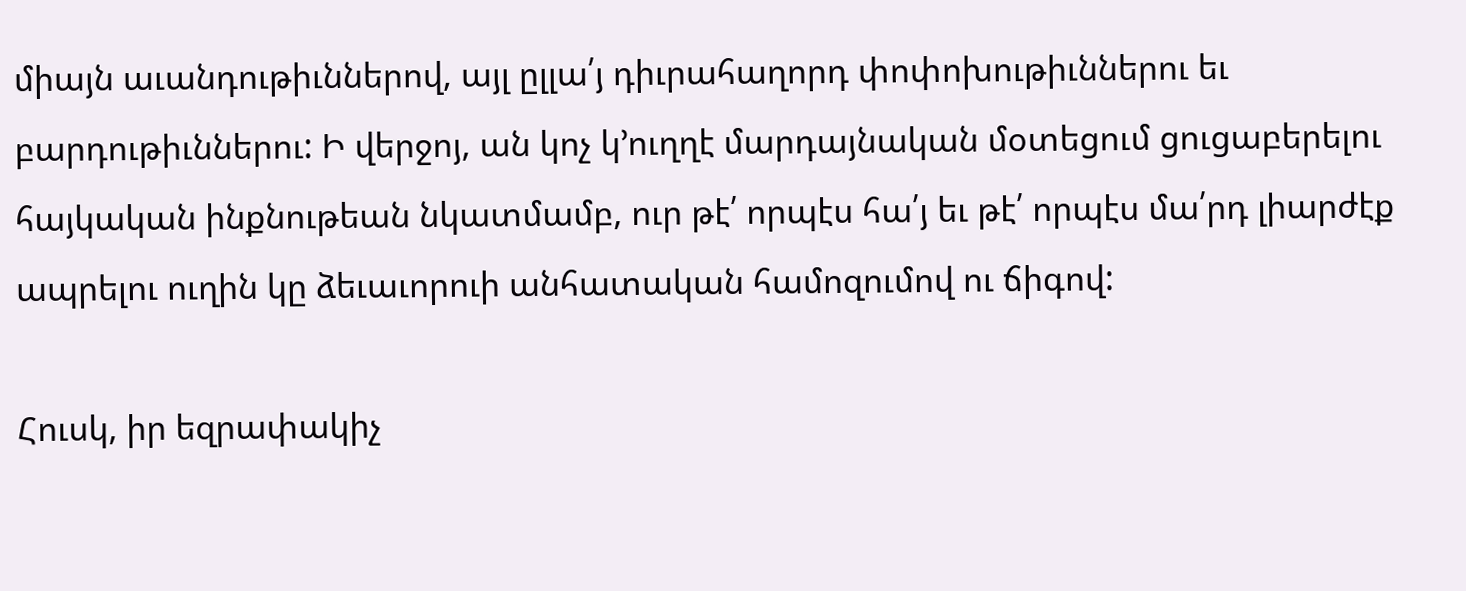միայն աւանդութիւններով, այլ ըլլա՛յ դիւրահաղորդ փոփոխութիւններու եւ բարդութիւններու: Ի վերջոյ, ան կոչ կ’ուղղէ մարդայնական մօտեցում ցուցաբերելու հայկական ինքնութեան նկատմամբ, ուր թէ՛ որպէս հա՛յ եւ թէ՛ որպէս մա՛րդ լիարժէք ապրելու ուղին կը ձեւաւորուի անհատական համոզումով ու ճիգով:

Հուսկ, իր եզրափակիչ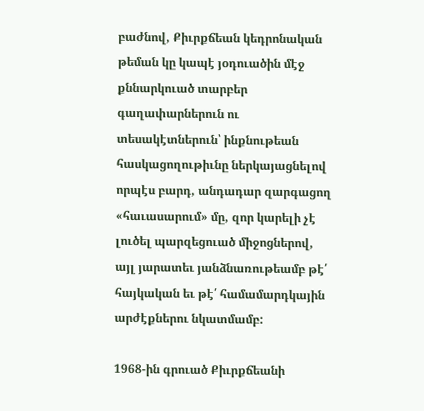բաժնով, Քիւրքճեան կեդրոնական թեման կը կապէ յօդուածին մէջ քննարկուած տարբեր գաղափարներուն ու տեսակէտներուն՝ ինքնութեան հասկացողութիւնը ներկայացնելով որպէս բարդ, անդադար զարգացող «հաւասարում» մը, զոր կարելի չէ լուծել պարզեցուած միջոցներով, այլ յարատեւ յանձնառութեամբ թէ՛ հայկական եւ թէ՛ համամարդկային արժէքներու նկատմամբ:

1968-ին գրուած Քիւրքճեանի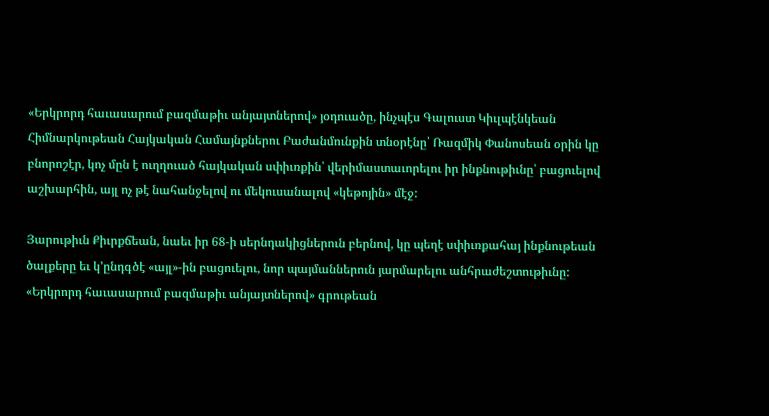«Երկրորդ հաւասարում բազմաթիւ անյայտներով» յօդուածը, ինչպէս Գալուստ Կիւլպէնկեան Հիմնարկութեան Հայկական Համայնքներու Բաժանմունքին տնօրէնը՝ Ռազմիկ Փանոսեան օրին կը բնորոշէր, կոչ մըն է ուղղուած հայկական սփիւռքին՝ վերիմաստաւորելու իր ինքնութիւնը՝ բացուելով աշխարհին, այլ ոչ թէ նահանջելով ու մեկուսանալով «կեթոյին» մէջ:

Յարութիւն Քիւրքճեան, նաեւ իր 68-ի սերնդակիցներուն բերնով, կը պեղէ սփիւռքահայ ինքնութեան ծալքերը եւ կ’ընդգծէ «այլ»-ին բացուելու, նոր պայմաններուն յարմարելու անհրաժեշտութիւնը: «Երկրորդ հաւասարում բազմաթիւ անյայտներով» գրութեան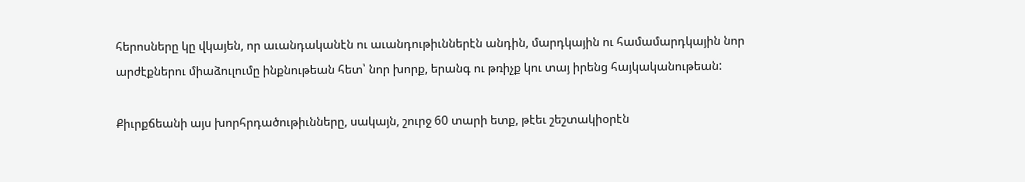հերոսները կը վկայեն, որ աւանդականէն ու աւանդութիւններէն անդին, մարդկային ու համամարդկային նոր արժէքներու միաձուլումը ինքնութեան հետ՝ նոր խորք, երանգ ու թռիչք կու տայ իրենց հայկականութեան:

Քիւրքճեանի այս խորհրդածութիւնները, սակայն, շուրջ 60 տարի ետք, թէեւ շեշտակիօրէն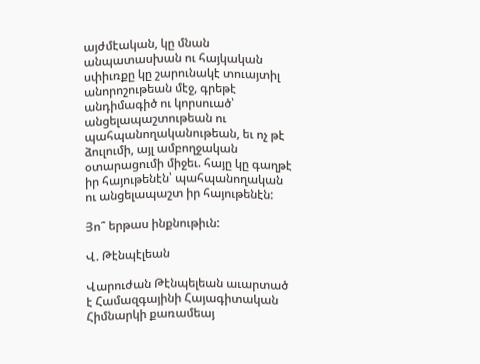այժմէական, կը մնան անպատասխան ու հայկական սփիւռքը կը շարունակէ տուայտիլ անորոշութեան մէջ, գրեթէ անդիմագիծ ու կորսուած՝ անցելապաշտութեան ու պահպանողականութեան, եւ ոչ թէ ձուլումի, այլ ամբողջական օտարացումի միջեւ. հայը կը գաղթէ իր հայութենէն՝ պահպանողական ու անցելապաշտ իր հայութենէն:

Յո՞ երթաս ինքնութիւն:

Վ. Թէնպէլեան

Վարուժան Թէնպելեան աւարտած է Համազգայինի Հայագիտական Հիմնարկի քառամեայ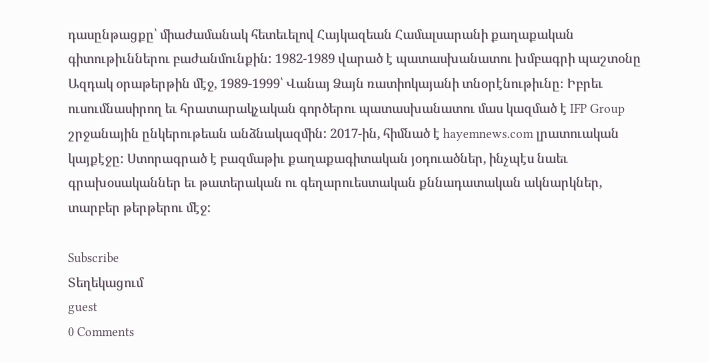դասընթացքը՝ միաժամանակ հետեւելով Հայկազեան Համալսարանի քաղաքական գիտութիւններու բաժանմունքին: 1982-1989 վարած է պատասխանատու խմբագրի պաշտօնը Ազդակ օրաթերթին մէջ, 1989-1999՝ Վանայ Ձայն ռատիոկայանի տնօրէնութիւնը։ Իբրեւ ուսումնասիրող եւ հրատարակչական գործերու պատասխանատու մաս կազմած է IFP Group շրջանային ընկերութեան անձնակազմին: 2017-ին, հիմնած է hayemnews.com լրատուական կայքէջը: Ստորագրած է բազմաթիւ քաղաքագիտական յօդուածներ, ինչպէս նաեւ գրախօսականներ եւ թատերական ու գեղարուեստական քննադատական ակնարկներ, տարբեր թերթերու մէջ:

Subscribe
Տեղեկացում
guest
0 Comments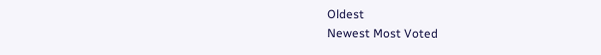Oldest
Newest Most Voted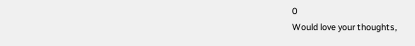0
Would love your thoughts,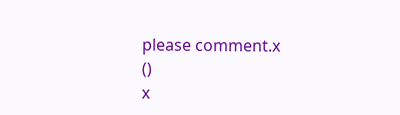please comment.x
()
x